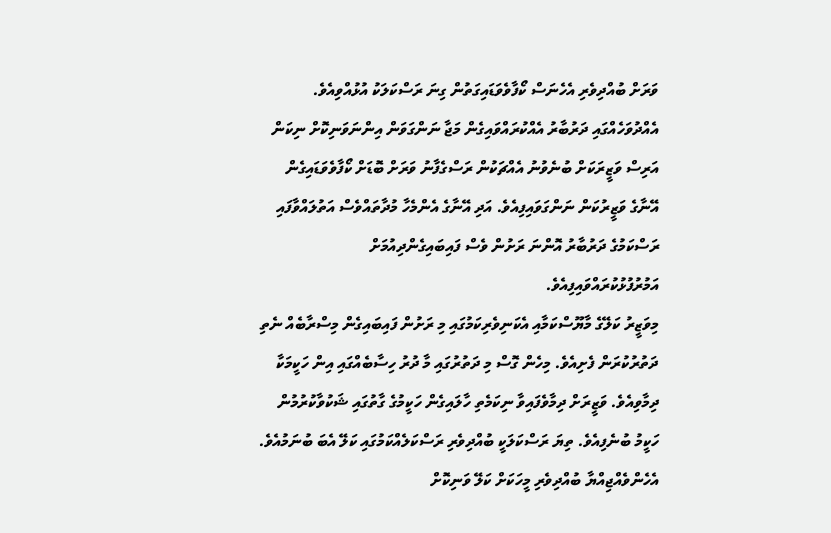ވަރަށް ބުއްދިވެރި އެހެނަސް ކޯފާވެވަޑައިގަތުން ގިނަ ރަސްކަލަކު އުޅުއްވިއެވެ. އެއްދުވަހެއްގައި ދަރުބާރު އެއްކުރައްވައިގެން މަޖާ ނަންގަވަން އިންނަވަނިކޮށް ނިކަން އަރިސް ވަޒީރަކަށް ބުނެވުނު އެއްޗަކުން ރަސްގެފާނު ވަރަށް ބޮޑަށް ކޯފާވެވަޑައިގެން އޭނާގެ ވަޒީރުކަން ނަންގަވައިފިއެވެ. އަދި އޭނާގެ އެންމެހާ މުދާތައްވެސް އަތުލައްވާފައި ރަސްކަމުގެ ދަރުބާރު އޮންނަ ރަށުން ވެސް ފައިބައިގެންދިއުމަށް އަމުރުފުޅުކުރައްވައިފިއެވެ.
މިވަޒީރު ކަލޭގެ މާޔޫސްކަމާއި އެކަނިވެރިކަމުގައި މި ރަށުން ފައިބައިގެން މިސްރާބެއް ނެތި ދަތުރުކުރަން ފެށިއެވެ. މިހެން ގޮސް މި ދަތުރުގައި މާ ދުރު ހިސާބެއްގައި އިން ހަކީމަކާ ދިމާވިއެވެ. ވަޒީރަށް ދިމާވެފައިވާ ނިކަމެތި ހާލައިގެން ހަކީމުގެ ގާތުގައި ޝަކުވާކުރުމުން ހަކީމު ބުނެފިއެވެ. ތިޔަ ރަސްކަލަކީ ބުއްދިވެރި ރަސްކަލެއްކަމުގައި ކަލޭ އެބަ ބުނަމުއެވެ. އެހެންވެއްޖިއްޔާ ބުއްދިވެރި މީހަކަށް ކަލޭ ވަނިކޮށް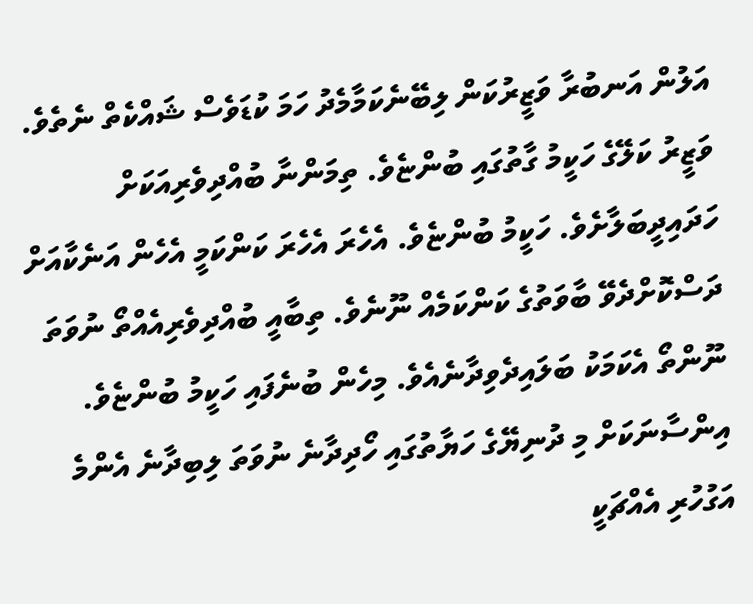އަލުން އަނބުރާ ވަޒީރުކަން ލިބޭނެކަމާމެދު ހަމަ ކުޑަވެސް ޝައްކެތް ނެތެވެ.
ވަޒީރު ކަލޭގެ ހަކީމު ގާތުގައި ބުންޏެވެ. ތިމަންނާ ބުއްދިވެރިއަކަށް ހަދައިދީބަލާށެވެ. ހަކީމު ބުންޏެވެ. އެހެރަ އެހެރަ ކަންކަމީ އެހެން އަނެކާއަށް ދަސްކޮށްދެވޭ ބާވަތުގެ ކަންކަމެއް ނޫނެވެ. ތިބާއީ ބުއްދިވެރިއެއްތޯ ނުވަތަ ނޫންތޯ އެކަމަކު ބަލައިދެވިދާނެއެވެ. މިހެން ބުނެފައި ހަކީމު ބުންޏެވެ. އިންސާނަކަށް މި ދުނިޔޭގެ ހަޔާތުގައި ހޯދިދާނެ ނުވަތަ ލިބިދާނެ އެންމެ އަގުހުރި އެއްޗަކީ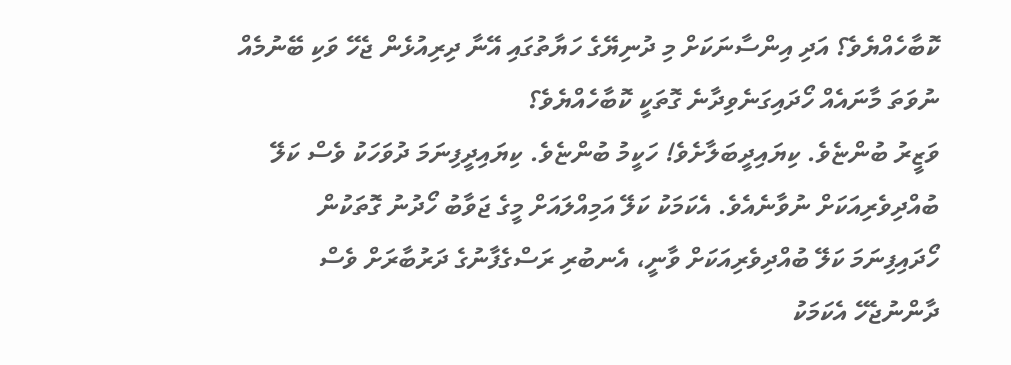ކޮބާހެއްޔެވެ؟ އަދި އިންސާނަކަށް މި ދުނިޔޭގެ ހަޔާތުގައި އޭނާ ދިރިއުޅެން ޖެހޭ ވަކި ބޭނުމެއް ނުވަތަ މާނައެއް ހޯދައިގަނެވިދާނެ ގޮތަކީ ކޮބާހެއްޔެވެ؟
ވަޒީރު ބުންޏެވެ. ކިޔައިދީބަލާށެވެ! ހަކީމު ބުންޏެވެ. ކިޔައިދީފިނަމަ ދުވަހަކު ވެސް ކަލޭ ބުއްދިވެރިއަކަށް ނުވާނެއެވެ. އެކަމަކު ކަލޭ އަމިއްލައަށް މީގެ ޖަވާބު ހޯދުނު ގޮތަކުން ހޯދައިފިނަމަ ކަލޭ ބުއްދިވެރިއަކަށް ވާނީ، އެނބުރި ރަސްގެފާނުގެ ދަރުބާރަށް ވެސް ދާންނުޖެހޭ އެކަމަކު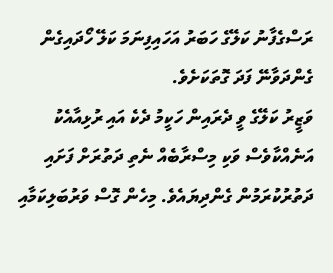ރަސްގެފާނު ކަލޭގެ ހަބަރު އަހައިފިނަމަ ކަލޭ ހޯދައިގެން ގެންދަވާނޭ ފަދަ ގޮތަކަށެވެ.
ވަޒީރު ކަލޭގެ ވީ ދެރައިން ހަކީމު ދެކެ އައި ރުޅިއާއެކު އަނެއްކާވެސް ވަކި މިސްރާބެއް ނެތި ދަތުރަށް ފަށައި ދަތުރުކުރަމުން ގެންދިޔައެވެ. މިހެން ގޮސް ވަރުބަލިކަމާއި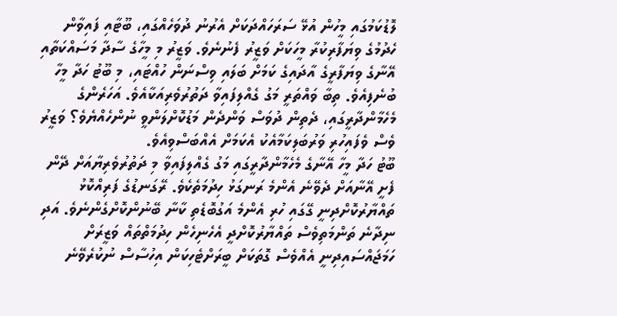ލޮޑުކަމުގައި މީހުން އުޅޭ ސަރަހައްދަކަށް އެރުނު ދުވަހެއްގައި، ބޫޓާއި ފައިވާން ހެދުމުގެ ވިޔަފާރިކުރާ މީހަކަށް ވަޒީރު ފެނުނެވެ. ވަޒީރު މި މީހާގެ ސާދާ މަސައްކަތާއި އޭނާގެ ވިޔަފާރީގެ އާދައިގެ ކަމަށް ބަލައި ވިސްނަން ހުއްޓައި، މި ބޫޓު ހަދާ މީހާ ބުނެފިއެވެ. ތިބާ ވައްތަރީ މަގު ގެއްލިފައިވާ ދަތުރުވެރިއަކާއެވެ. އަހަރެންގެ މެހެމާންދާރީގައި، ދެތިން ދުވަސް ވަންދެން މަޑުކޮށްލަންވީ ނުންހެއްޔެވެ؟ ވަޒީރު ވެސް ވެފައިހުރި ވަރުބަލިކަމާއެކު އެކަމަށް އެއްބަސްވިއެވެ.
ބޫޓު ހަދާ މީހާ އޭނާގެ މެހެމާންދާރީގައި މަގު ގެއްލިފައިވާ މި ދަތުރުވެރިޔާއަށް ދޭން ފެށީ އޭނާއަށް ދެވޭނެ އެންމެ ރަނގަޅު ހިދުމަތެކެވެ. ރޭގަނޑުގެ ފަރިއްކޮޅު ތައްޔާރުކޮށްދިނީ ގޭގައި ހުރި އެންމެ އަގުބޮޑެތި ކާނާ ބޭނުންކޮށްގެންނެވެ. އަދި ނިދާނެ ތަންމަތިވެސް ތައްޔާރުކޮށްދީ އެހެނިހެން ހިދުމަތްތައް ވަޒީރަށް ހަމަޖައްސައިދިނީ އެއްވެސް ގޮތަކަށް ބީރަށްޓެހިކަން އިހުސާސް ނުކުރެވޭނެ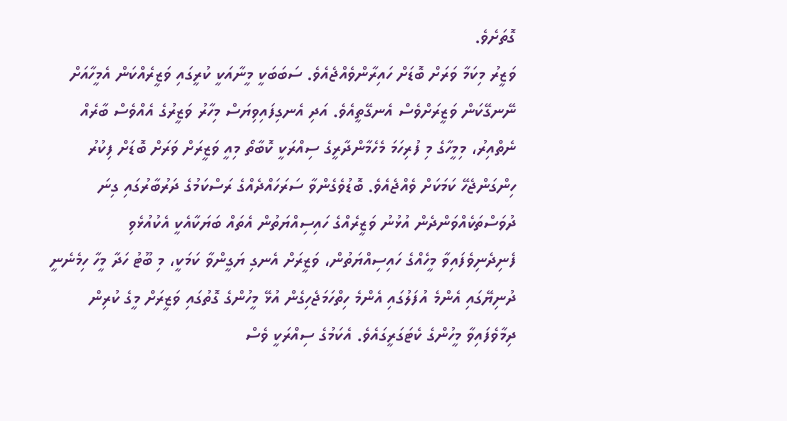ގޮތަށެވެ.
ވަޒީރު މިކަމާ ވަރަށް ބޮޑަށް ހައިރާންވެއްޖެއެވެ. ސަބަބަކީ މީނާއަކީ ކުރީގައި ވަޒީރެއްކަން އެމީހާއަށް ނޭނގޭކަން ވަޒީރަށްވެސް އެނގޭތީއެވެ. އަދި އެނގިފައިވިޔަސް މިހާރު ވަޒީރުގެ އެއްވެސް ބާރެއް ނެތްއިރު، މިމީހާގެ މި ފުރިހަމަ މެހެމާންދާރީގެ ސިއްރަކީ ކޮބާތޯ މިއީ ވަޒީރަށް ވަރަށް ބޮޑަށް ފިކުރު ހިންގަންޖެހޭ ކަމަކަށް ވެއްޖެއެވެ. ބޮޑުވެގެންވާ ސަރަހައްދެއްގެ ރަސްކަމުގެ ދަރުބާރުގައި ގިނަ ދުވަސްތަކެއްވަންދެން އުޅުނު ވަޒީރެއްގެ ހައިސިއްޔަތުން އެތައް ބަޔަކާއެކީ އެކުއުޅެވި ފެނިދެނިވެފައިވާ މީހެއްގެ ހައިސިއްޔަތުން، ވަޒީރަށް އެނގި ޔަގީންވާ ކަމަކީ، މި ބޫޓު ހަދާ މީހާ ހިމެނެނީ ދުނިޔޭގައި އެންމެ އުފަލުގައި އެންމެ ހިތްހަމަޖެހިގެން އުޅޭ މީހުންގެ ގޮތުގައި ވަޒީރަށް މީގެ ކުރިން ދިމާވެފައިވާ މީހުންގެ ކެޓަގަރީގައެވެ. އެކަމުގެ ސިއްރަކީ ވެސް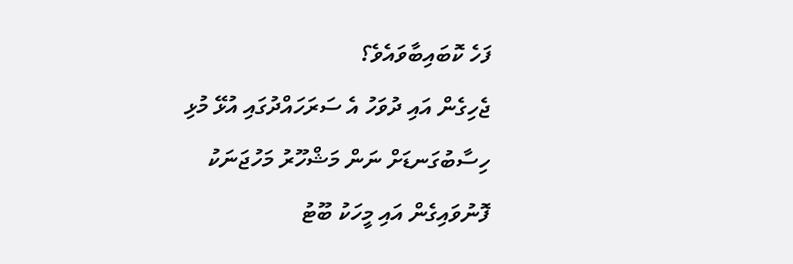ފަހެ ކޮބައިބާވައެވެ؟
ޖެހިގެން އައި ދުވަހު އެ ސަރަހައްދުގައި އުޅޭ މުޅި ހިސާބުގަނޑަށް ނަން މަޝްހޫރު މަހުޖަނަކު ފޮނުވައިގެން އައި މީހަކު ބޫޓު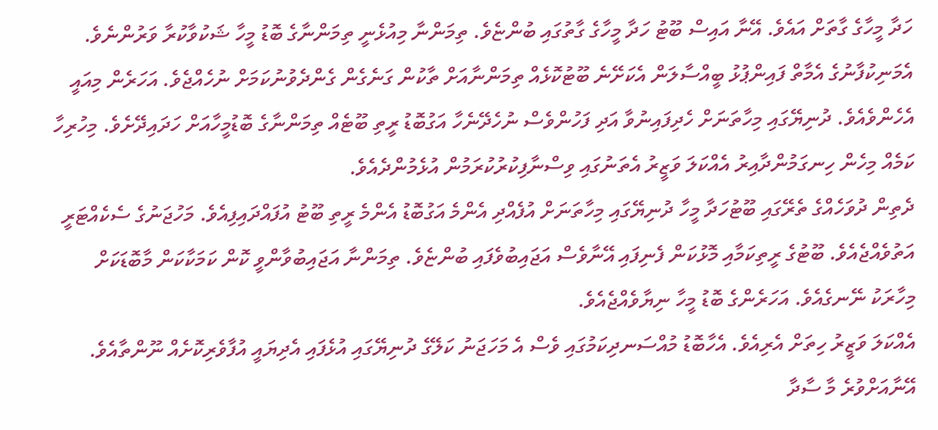ހަދާ މީހާގެ ގާތަށް އައެވެ. އޭނާ އައިސް ބޫޓު ހަދާ މީހާގެ ގާތުގައި ބުންޏެވެ. ތިމަންނާ މިއުޅެނީ ތިމަންނާގެ ބޮޑު މީހާ ޝަކުވާކުރާ ވަރުންނެވެ. އެމަނިކުފާނުގެ އެމާތް ފައިންޕުޅު ބީއްސާލަން އެކަށޭނެ ބޫޓުކޮޅެއް ތިމަންނާއަށް ތާކުން ގަނެގެން ގެންދެވުނުކަމަށް ނުހެއްޖެވެ. އަހަރެން މިއައީ އެހެންވެއެވެ. ދުނިޔޭގައި މިހާތަނަށް ހެދިފައިނުވާ އަދި ފަހުންވެސް ނުހެދޭނެހާ އަގުބޮޑު ރީތި ބޫޓެއް ތިމަންނާގެ ބޮޑުމީހާއަށް ހަދައިދޭށެވެ. މިހުރިހާ ކަމެއް މިހެން ހިނގަމުންދާއިރު އެއްކަލަ ވަޒީރު އެތަނުގައި ވިސްނާފިކުރުކުރަމުން އުޅެމުންދެއެވެ.
ދެތިން ދުވަހެއްގެ ތެރޭގައި ބޫޓުހަދާ މީހާ ދުނިޔޭގައި މިހާތަނަށް އުފެއްދި އެންމެ އަގުބޮޑު އެންމެ ރީތި ބޫޓު އުފައްދައިފިއެވެ. މަހުޖަނުގެ ސެކެއްޓަރީ އަތުވެއްޖެއެވެ. ބޫޓުގެ ރީތިކަމާއި މޮޅުކަން ފެނިފައި އޭނާވެސް އަޖައިބުވެފައި ބުންޏެވެ. ތިމަންނާ އަޖައިބުވާންވީ ކޮން ކަމަކާކަން މާބޮޑަކަށް މިހާރަކު ނޭނގެއެވެ. އަހަރެންގެ ބޮޑު މީހާ ނިޔާވެއްޖެއެވެ.
އެއްކަލަ ވަޒީރު ހިތަށް އެރިއެވެ. އެހާބޮޑު މުއްސަނދިކަމުގައި ވެސް އެ މަހަޖަނު ކަލޭގެ ދުނިޔޭގައި އުޅެފައި އެދިޔައީ އުފާވެރިކޮށެއް ނޫންތާއެވެ. އޭނާއަށްވުރެ މާ ސާދާ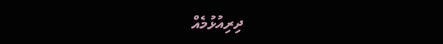ދިރިއުޅުމެއް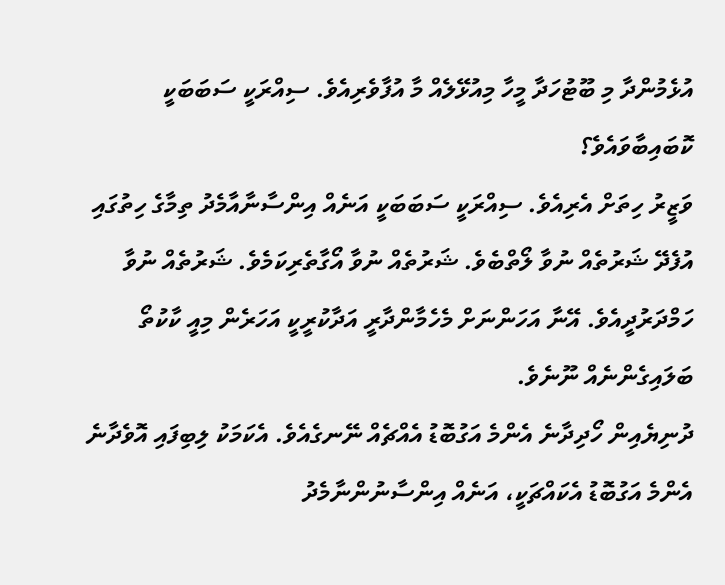އުޅެމުންދާ މި ބޫޓުހަދާ މީހާ މިއުޅޭލެއް މާ އުފާވެރިއެވެ. ސިއްރަކީ ސަބަބަކީ ކޮބައިބާވައެވެ؟
ވަޒީރު ހިތަށް އެރިއެވެ. ސިއްރަކީ ސަބަބަކީ އަނެއް އިންސާނާއާމެދު ތިމާގެ ހިތުގައި އުފެދޭ ޝަރުތެއް ނުވާ ލޯތްބެވެ. ޝަރުތެއް ނުވާ އޯގާތެރިކަމެވެ. ޝަރުތެއް ނުވާ ހަމްދަރުދީއެވެ. އޭނާ އަހަންނަށް މެހެމާންދާރީ އަދާކުރީކީ އަހަރެން މިއީ ކާކުތޯ ބަލައިގެންނެއް ނޫނެވެ.
ދުނިޔެއިން ހޯދިދާނެ އެންމެ އަގުބޮޑު އެއްޗެއް ނޭނގެއެވެ. އެކަމަކު ލިބިފައި އޮވެދާނެ އެންމެ އަގުބޮޑު އެކައްޗަކީ، އަނެއް އިންސާނުންނާމެދު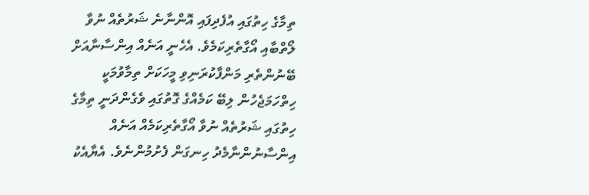ތިމާގެ ހިތުގައި އުފެދިފައި އޮންނާނެ ޝަރުތެއް ނުވާ ލޯތްބާއި އޯގާތެރިކަމެވެ. އެހެނީ އަނެއް އިންސާނާއަށް ބޭނުންތެރި މަންފާކުރަނިވި މީހަކަށް ތިމާވުމަކީ ހިތްހަމަޖެހުން ލިބޭ ކަމެއްގެ ގޮތުގައި ވެގެންދަނީ ތިމާގެ ހިތުގައި ޝަރުތެއް ނުވާ އޯގާތެރިކަމެއް އަނެއް އިންސާނުންނާމެދު ހިނގަން ފެށުމުންނެވެ. އެޔާއެކު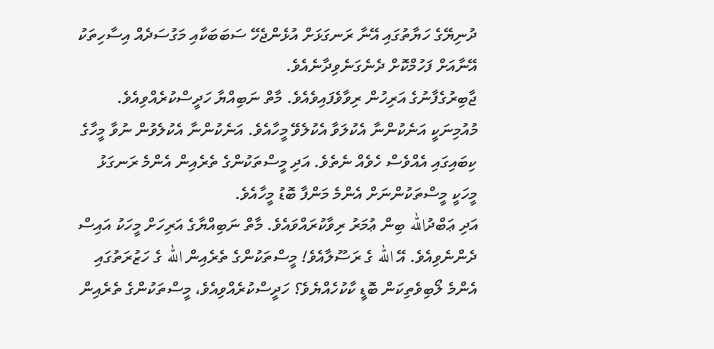ދުނިޔޭގެ ހަޔާތުގައި އޭނާ ރަނގަޅަށް އުޅެންޖެހޭ ސަބަބަކާއި މަގުސަދެއް އިސާހިތަކު އޭނާއަށް ފަހުމްކޮށް ދެނެގަނެވިދާނެއެވެ.
ޖާބިރުގެފާނުގެ އަރިހުން ރިވާވެފައިވެއެވެ. މާތް ނަބިއްޔާ ހަދީސްކުރެއްވިއެވެ. މުއުމިނަކީ އަނެކުންނާ އެކުލަވާ އެކުލެވޭ މީހާއެވެ. އަނެކުންނާ އެކުލެވުން ނުވާ މީހާގެ ކިބައިގައި އެއްވެސް ހެވެއް ނެތެވެ. އަދި މީސްތަކުންގެ ތެރެއިން އެންމެ ރަނގަޅު މީހަކީ މީސްތަކުންނަށް އެންމެ މަންފާ ބޮޑު މީހާއެވެ.
އަދި ޢަބްދުالله ބިން ޢުމަރު ރިވާކުރައްވައެވެ. މާތް ނަބިއްޔާގެ އަރިހަށް މީހަކު އައިސް ދެންނެވިއެވެ. އޭ الله ގެ ރަސޫލާއެވެ! މީސްތަކުންގެ ތެރެއިން الله ގެ ހަޒުރަތުގައި އެންމެ ލޯބިވެތިކަން ބޮޑީ ކާކުހެއްޔެވެ؟ ހަދީސްކުރެއްވިއެވެ، މީސްތަކުންގެ ތެރެއިން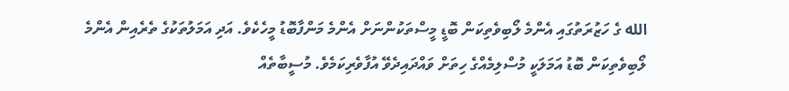الله ގެ ހަޒުރަތުގައި އެންމެ ލޯބިވެތިކަން ބޮޑީ މީސްތަކުންނަށް އެންމެ މަންފާބޮޑު މީހެކެވެ. އަދި އަމަލުތަކުގެ ތެރެއިން އެންމެ ލޯބިވެތިކަން ބޮޑު އަމަލަކީ މުސްލިމެއްގެ ހިތަށް ވައްދައިދެވޭ އުފާވެރިކަމެވެ. މުސީބާތެއް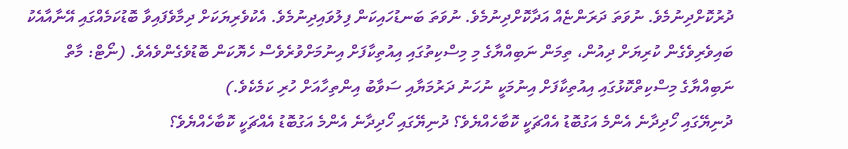ދުރުކޮށްދިނުމެވެ. ނުވަތަ ދަރަންޏެއް އަދާކޮށްދިނުމެވެ. ނުވަތަ ބަނޑުހައިކަން ފިލުވައިދިނުމެވެ. އެކުވެރިޔަކަށް ދިމާވެފައިވާ ބޮޑުކަމެއްގައި އޭނާއާއެކު ބައިވެރިވެގެން ކުރިޔަށް ދިއުން، ތިމަން ނަބިއްޔާގެ މި މިސްކިތުގައި އިއުތިކާފަށް އިނުމަށްވުރެވެސް ހެޔޮކަން ބޮޑުވެގެންވެއެވެ. (ނޯޓް: މާތް ނަބިއްޔާގެ މިސްކިތްކޮޅުގައި އިއުތިކާފަށް އިނުމަކީ ނުހަނު ދަރުމަޔާއި ސަވާބު އިންތިހާއަށް ހުރި ކަމެކެވެ.)
ދުނިޔޭގައި ހޯދިދާނެ އެންމެ އަގުބޮޑު އެއްޗަކީ ކޮބާހެއްޔެވެ؟ ދުނިޔޭގައި ހޯދިދާނެ އެންމެ އަގުބޮޑު އެއްޗަކީ ކޮބާހެއްޔެވެ؟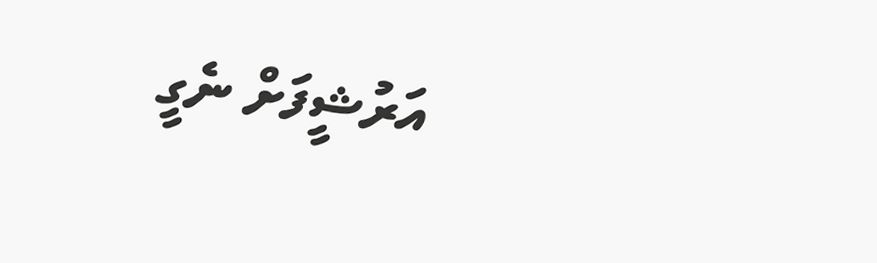އަރުޝީފަށް ނެގީ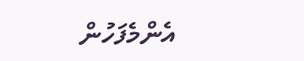އެންމެފަހުން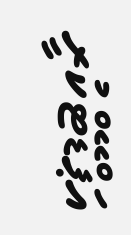އަޕްޑޭޓްކުރީ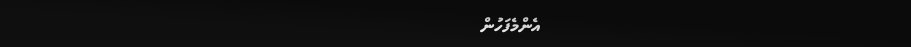އެންމެފަހުން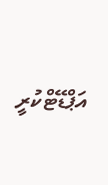އަޕްޑޭޓްކުރީ